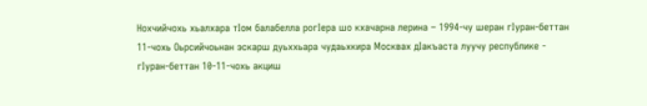Нохчийчохь хьалхара тIом балабелла рогIера шо кхачарна лерина – 1994-чу шеран гIуран-беттан 11-чохь Оьрсийчоьнан эскарш дуьххьара чудаьхкира Москвах дIакъаста луучу республике - гIуран-беттан 10-11-чохь акциш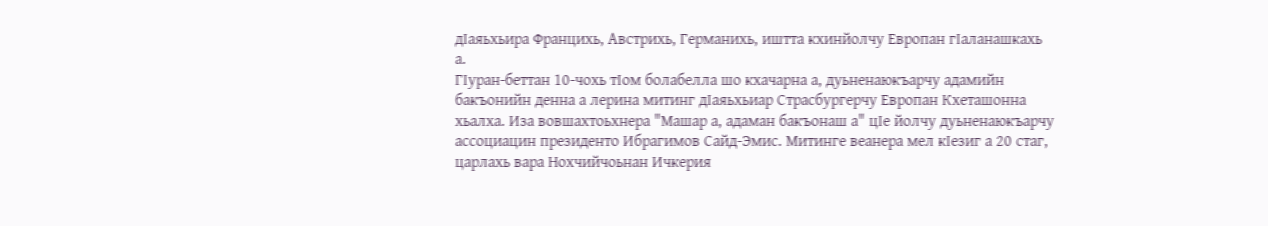дIаяьхьира Францихь, Австрихь, Германихь, иштта кхинйолчу Европан гIаланашкахь а.
ГIуран-беттан 10-чохь тIом болабелла шо кхачарна а, дуьненаюкъарчу адамийн бакъонийн денна а лерина митинг дIаяьхьиар Страсбургерчу Европан Кхеташонна хьалха. Иза вовшахтоьхнера "Машар а, адаман бакъонаш а" цIе йолчу дуьненаюкъарчу ассоциацин президенто Ибрагимов Сайд-Эмис. Митинге веанера мел кIезиг а 20 стаг, царлахь вара Нохчийчоьнан Ичкерия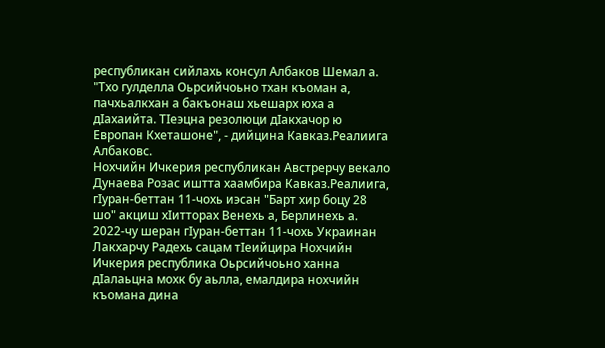республикан сийлахь консул Албаков Шемал а.
"Тхо гулделла Оьрсийчоьно тхан къоман а, пачхьалкхан а бакъонаш хьешарх юха а дIахаийта. ТIеэцна резолюци дIакхачор ю Европан Кхеташоне", - дийцина Кавказ.Реалиига Албаковс.
Нохчийн Ичкерия республикан Австрерчу векало Дунаева Розас иштта хаамбира Кавказ.Реалиига, гIуран-беттан 11-чохь иэсан "Барт хир боцу 28 шо" акциш хIитторах Венехь а, Берлинехь а.
2022-чу шеран гIуран-беттан 11-чохь Украинан Лакхарчу Радехь сацам тIеийцира Нохчийн Ичкерия республика Оьрсийчоьно ханна дIалаьцна мохк бу аьлла, емалдира нохчийн къомана дина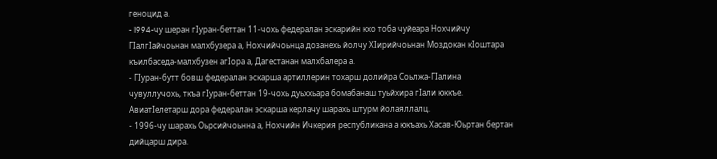геноцид а.
- I994-чу шеран гIуран-беттан 11-чохь федералан эскарийн кхо тоба чуйеара Нохчийчу ГIалгIайчоьнан малхбузера а, Нохчийчоьнца дозанехь йолчу ХIирийчоьнан Моздокан кIоштара къилбаседа-малхбузен агIора а, Дагестанан малхбалера а.
- ГIуран-бутт бовш федералан эскарша артиллерин тохарш долийра Соьлжа-ГIалина чувуллучохь, ткъа гIуран-беттан 19-чохь дуьххьара бомабанаш туьйхира гIали юккъе. АвиатIелетарш дора федералан эскарша керлачу шарахь штурм йолаяллалц.
- 1996-чу шарахь Оьрсийчоьнна а, Нохчийн Ичкерия республикана а юкъахь Хасав-Юьртан бертан дийцарш дира.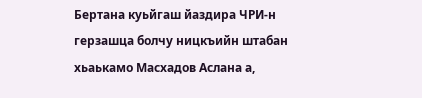Бертана куьйгаш йаздира ЧРИ-н герзашца болчу ницкъийн штабан хьаькамо Масхадов Аслана а,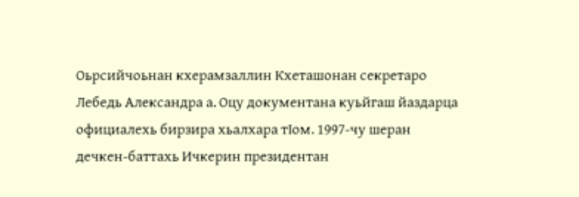Оьрсийчоьнан кхерамзаллин Кхеташонан секретаро Лебедь Александра а. Оцу документана куьйгаш йаздарца официалехь бирзира хьалхара тIом. 1997-чу шеран дечкен-баттахь Ичкерин президентан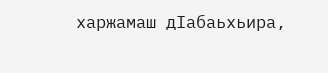харжамаш дIабаьхьира,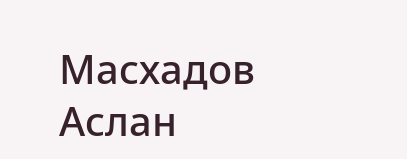Масхадов Аслан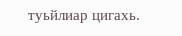туьйлиар цигахь.